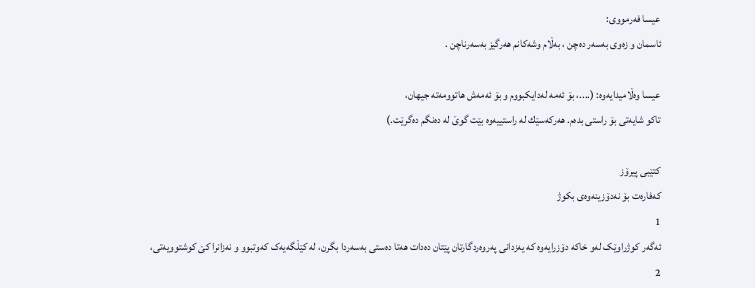عیسا فەرمووی:
ئاسمان و زەوی بەسەر دەچن ، بەڵام وشەکانم ھەرگیز بەسەرناچن .

عیسا وه‌ڵامیدایه‌وه‌: (....، بۆ ئه‌مه‌ له‌دایكبووم و بۆ ئه‌مه‌ش هاتوومه‌ته‌ جیهان،
تاكو شایه‌تی بۆ راستی بده‌م. هه‌ركه‌سێك له‌ راستییه‌وه‌ بێت گوێ له‌ ده‌نگم ده‌گرێت.)

کتێبی پیرۆز
کەفارەت بۆ نەدۆزینەوەی بکوژ
1
ئەگەر کوژراوێک لەو خاکە دۆزرایەوە کە یەزدانی پەروەردگارتان پێتان دەدات هەتا دەستی بەسەردا بگرن، لە کێڵگەیەک کەوتبوو و نەزانرا کێ کوشتوویەتی،
2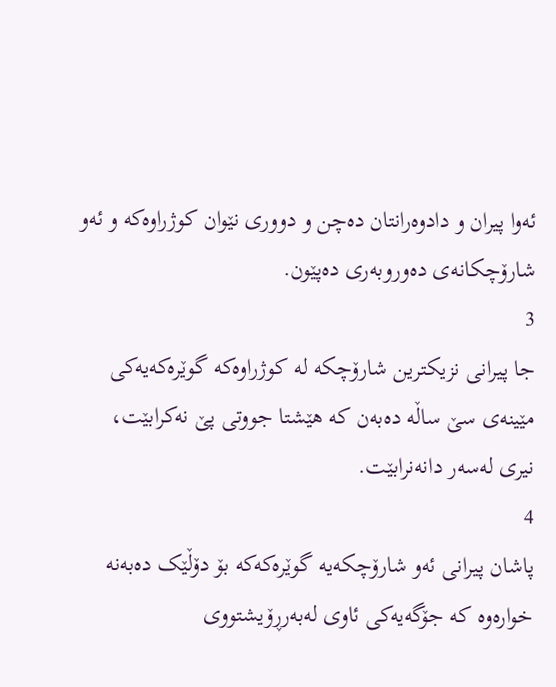ئەوا پیران و دادوەرانتان دەچن و دووری نێوان کوژراوەکە و ئەو شارۆچکانەی دەوروبەری دەپێون.
3
جا پیرانی نزیکترین شارۆچکە لە کوژراوەکە گوێرەکەیەکی مێینەی سێ ساڵە دەبەن کە هێشتا جووتی پێ نەکرابێت، نیری لەسەر دانەنرابێت.
4
پاشان پیرانی ئەو شارۆچکەیە گوێرەکەکە بۆ دۆڵێک دەبەنە خوارەوە کە جۆگەیەکی ئاوی لەبەرڕۆیشتووی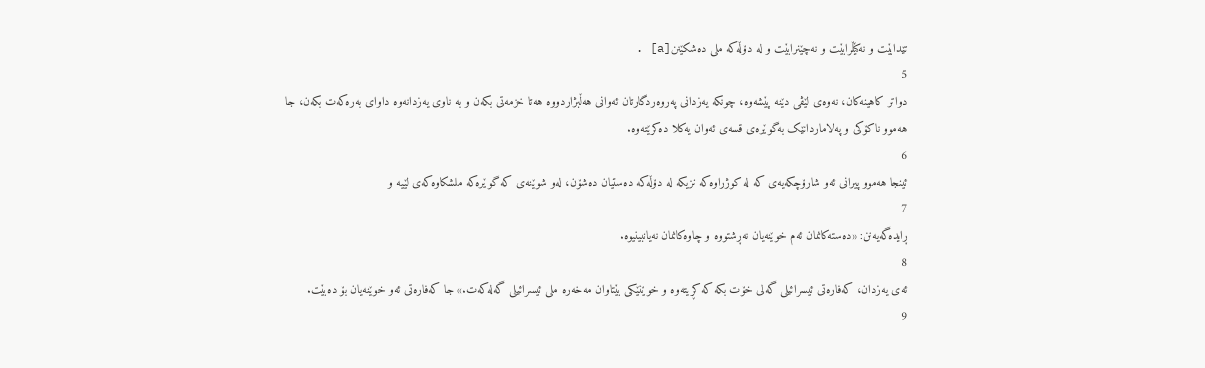تێدابێت و نەکێڵرابێت و نەچێنرابێت و لە دۆڵەکە ملی دەشکێنن[a] .
5
دواتر کاهینەکان، نەوەی لێڤی دێنە پێشەوە، چونکە یەزدانی پەروەردگارتان ئەوانی هەڵبژاردووە هەتا خزمەتی بکەن و بە ناوی یەزدانەوە داوای بەرەکەت بکەن، جا هەموو ناکۆکی و پەلاماردانێک بەگوێرەی قسەی ئەوان یەکلا دەکرێتەوە.
6
ئینجا هەموو پیرانی ئەو شارۆچکەیەی کە لە کوژراوەکە نزیکە لە دۆڵەکە دەستیان دەشۆن، لەو شوێنەی کە گوێرەکە ملشکاوەکەی لێیە و
7
ڕایدەگەیەنن: «دەستەکانمان ئەم خوێنەیان نەڕشتووە و چاوەکانمان نەیانبینیوە.
8
ئەی یەزدان، کەفارەتی ئیسرائیلی گەلی خۆت بکە کە کڕیتەوە و خوێنێکی بێتاوان مەخەرە ملی ئیسرائیلی گەلەکەت.» جا کەفارەتی ئەو خوێنەیان بۆ دەبێت.
9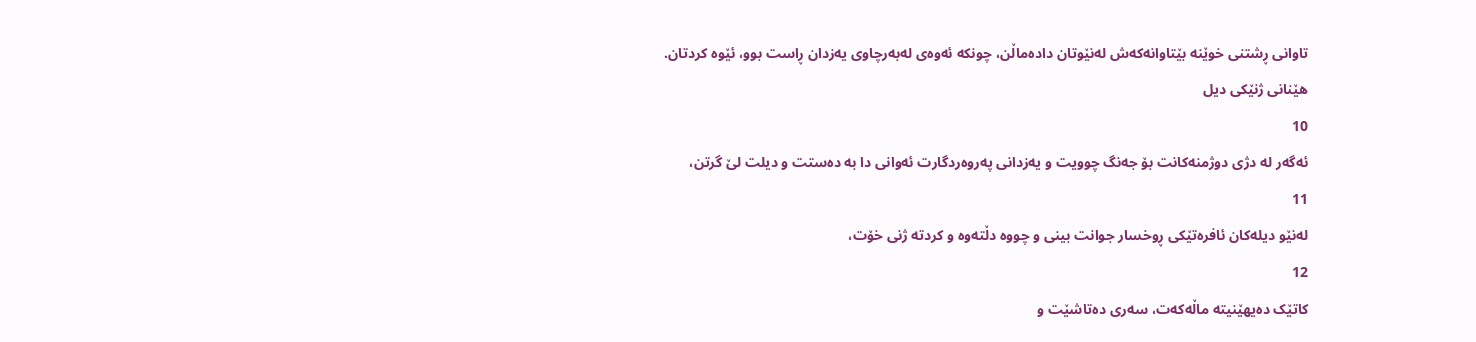تاوانی ڕشتنی خوێنە بێتاوانەکەش لەنێوتان دادەماڵن، چونکە ئەوەی لەبەرچاوی یەزدان ڕاست بوو، ئێوە کردتان.
هێنانی ژنێکی دیل
10
ئەگەر لە دژی دوژمنەکانت بۆ جەنگ چوویت و یەزدانی پەروەردگارت ئەوانی دا بە دەستت و دیلت لێ گرتن،
11
لەنێو دیلەکان ئافرەتێکی ڕوخسار جوانت بینی و چووە دڵتەوە و کردتە ژنی خۆت،
12
کاتێک دەیهێنیتە ماڵەکەت، سەری دەتاشێت و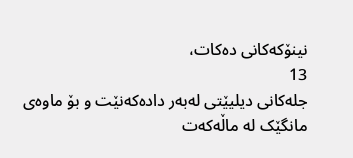نینۆکەکانی دەکات،
13
جلەکانی دیلیێتی لەبەر دادەکەنێت و بۆ ماوەی مانگێک لە ماڵەکەت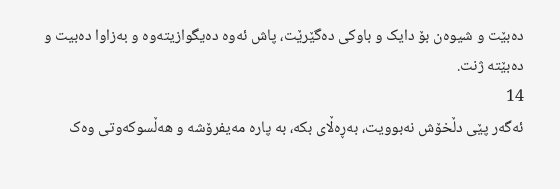دەبێت و شیوەن بۆ دایک و باوکی دەگێرێت، پاش ئەوە دەیگوازیتەوە و بەزاوا دەبیت و دەبێتە ژنت.
14
ئەگەر پێی دڵخۆش نەبوویت، بەڕەڵای بکە، بە پارە مەیفرۆشە و هەڵسوکەوتی وەک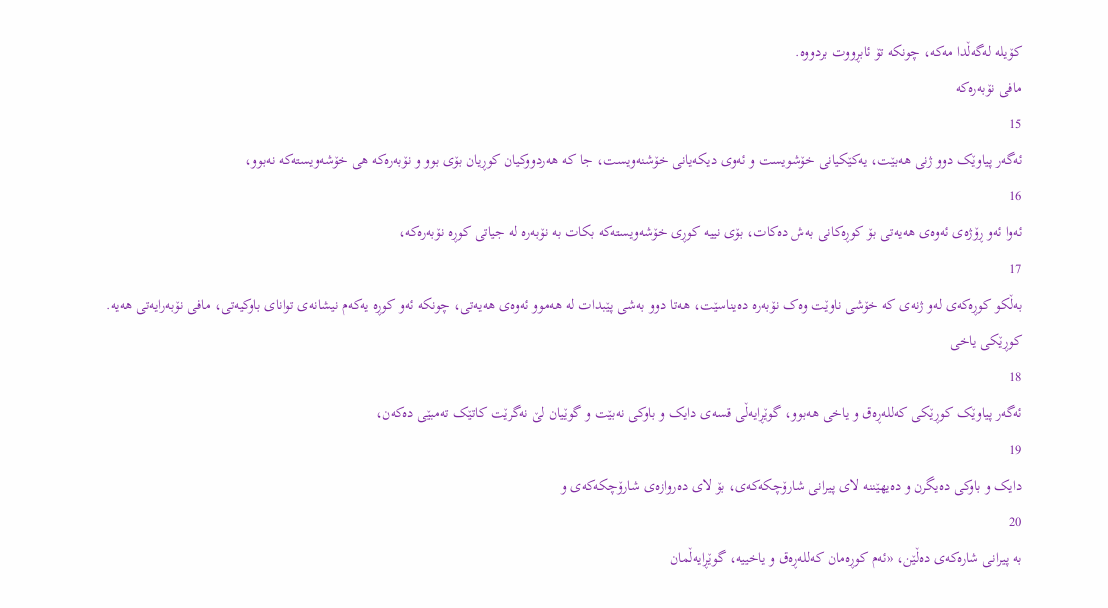کۆیلە لەگەڵدا مەکە، چونکە تۆ ئابڕووت بردووە.
مافی نۆبەرەکە
15
ئەگەر پیاوێک دوو ژنی هەبێت، یەکێکیانی خۆشویست و ئەوی دیکەیانی خۆشنەویست، جا کە هەردووکیان کوڕیان بۆی بوو و نۆبەرەکە هی خۆشەویستەکە نەبوو،
16
ئەوا ئەو ڕۆژەی ئەوەی هەیەتی بۆ کوڕەکانی بەش دەکات، بۆی نییە کوڕی خۆشەویستەکە بکات بە نۆبەرە لە جیاتی کوڕە نۆبەرەکە،
17
بەڵکو کوڕەکەی لەو ژنەی کە خۆشی ناوێت وەک نۆبەرە دەیناسێت، هەتا دوو بەشی پێبدات لە هەموو ئەوەی هەیەتی، چونکە ئەو کوڕە یەکەم نیشانەی توانای باوکیەتی، مافی نۆبەرایەتی هەیە.
کوڕێکی یاخی
18
ئەگەر پیاوێک کوڕێکی کەللەڕەق و یاخی هەبوو، گوێڕایەڵی قسەی دایک و باوکی نەبێت و گوێیان لێ نەگرێت کاتێک تەمبێی دەکەن،
19
دایک و باوکی دەیگرن و دەیهێننە لای پیرانی شارۆچکەکەی، بۆ لای دەروازەی شارۆچکەکەی و
20
بە پیرانی شارەکەی دەڵێن، «ئەم کوڕەمان کەللەڕەق و یاخییە، گوێڕایەڵمان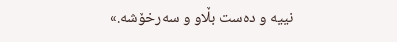نییە و دەست بڵاو و سەرخۆشە.»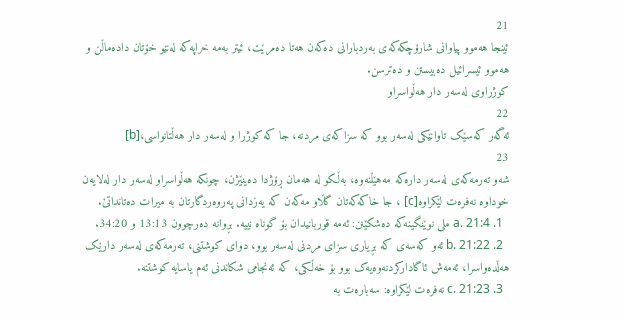21
ئینجا هەموو پیاوانی شارۆچکەکەی بەردبارانی دەکەن هەتا دەمرێت، ئیتر بەمە خراپەکە لەنێو خۆتان دادەماڵن و هەموو ئیسرائیل دەبیستن و دەترسن.
کوژراوی لەسەر دار هەڵواسراو
22
ئەگەر کەسێک تاوانێکی لەسەر بوو کە سزاکەی مردنە، جا کە کوژرا و لەسەر دار هەڵتانواسی،[b]
23
شەو تەرمەکەی لەسەر دارەکە مەهێڵنەوە، بەڵکو لە هەمان ڕۆژدا دەینێژن، چونکە هەڵواسراو لەسەر دار لەلایەن خوداوە نەفرەت لێکراوە[c] ، جا خاکەکەتان گڵاو مەکەن کە یەزدانی پەروەردگارتان بە میرات دەتانداتێ.
  1. a. 21:4 ملی نوێنگینەکە دەشکێنن: ئەمە قوربانیدان بۆ گوناه نییە. بڕوانە دەرچوون 13:13 و 34:20.
  2. b. 21:22 ئەو کەسەی کە بڕیاری سزای مردنی لەسەر بوو، دوای کوشتنی، تەرمەکەی لەسەر دارێک هەڵدەواسرا، ئەمەش ئاگادارکردنەوەیەک بوو بۆ خەڵکی، کە ئەنجامی شکاندنی ئەم یاسایە کوشتنە.
  3. c. 21:23 نەفرەت لێکراوە: سەبارەت بە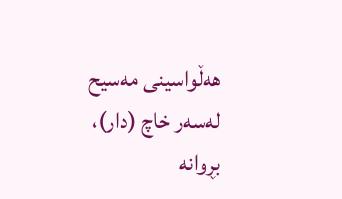هەڵواسینی مەسیح لەسەر خاچ (دار)، بڕوانە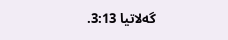گەلاتیا 3:13.